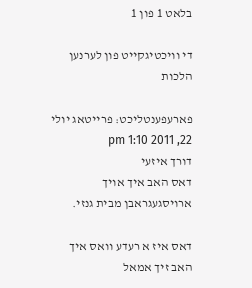בלאט 1 פון 1

די וויכטיגקייט פון לערנען הלכות

פארעפענטליכט: פרייטאג יולי 22, 2011 1:10 pm
דורך איזעי
דאס האב איך אויך ארויסגעגראבן מבית גנזי.

דאס איז א רעדע וואס איך האב זיך אמאל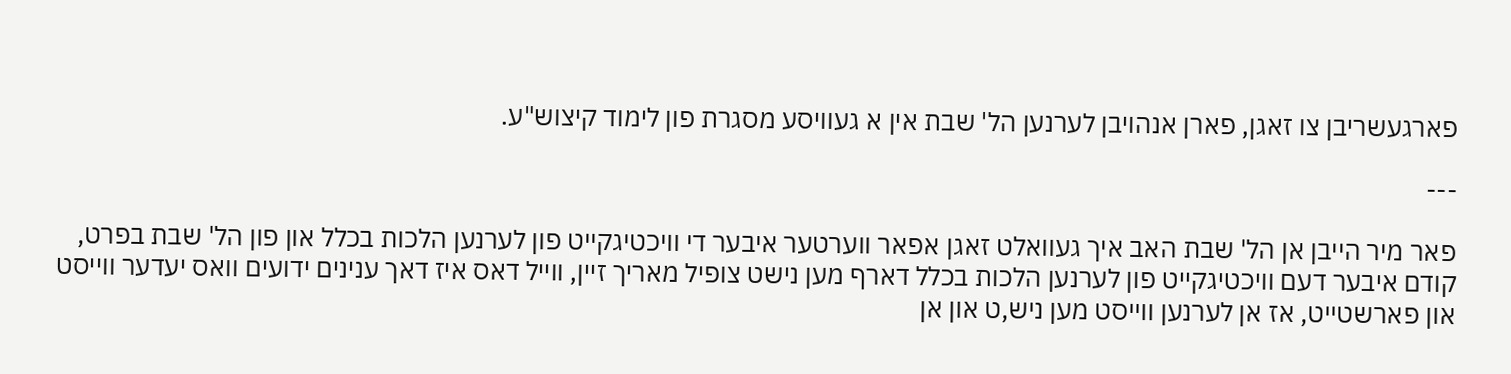פארגעשריבן צו זאגן, פארן אנהויבן לערנען הל' שבת אין א געוויסע מסגרת פון לימוד קיצוש"ע.

---

פאר מיר הייבן אן הל' שבת האב איך געוואלט זאגן אפאר ווערטער איבער די וויכטיגקייט פון לערנען הלכות בכלל און פון הל' שבת בפרט, קודם איבער דעם וויכטיגקייט פון לערנען הלכות בכלל דארף מען נישט צופיל מאריך זיין, ווייל דאס איז דאך ענינים ידועים וואס יעדער ווייסט און פארשטייט, אז אן לערנען ווייסט מען ניש,ט און אן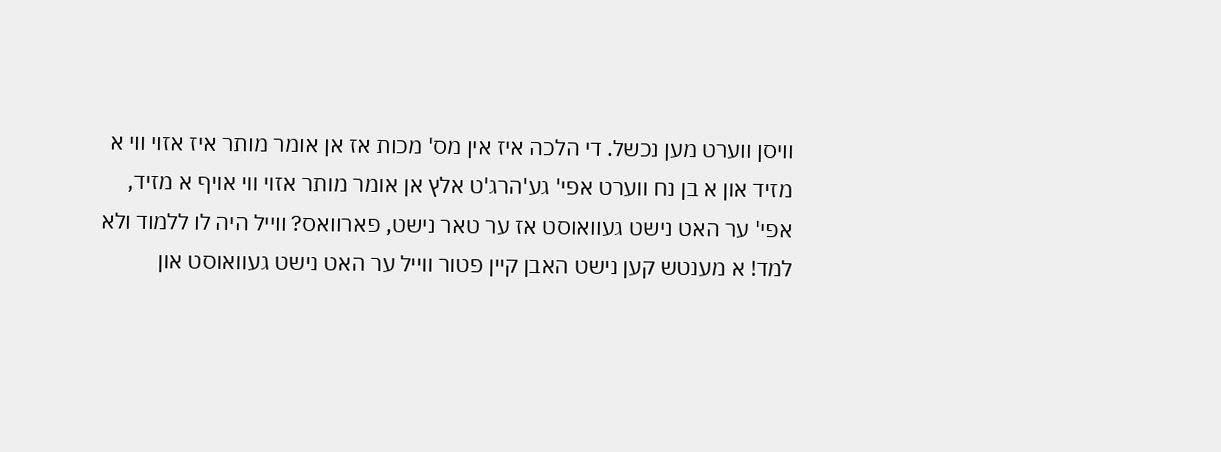וויסן ווערט מען נכשל. די הלכה איז אין מס' מכות אז אן אומר מותר איז אזוי ווי א מזיד און א בן נח ווערט אפי' גע'הרג'ט אלץ אן אומר מותר אזוי ווי אויף א מזיד, אפי' ער האט נישט געוואוסט אז ער טאר נישט, פארוואס? ווייל היה לו ללמוד ולא למד! א מענטש קען נישט האבן קיין פטור ווייל ער האט נישט געוואוסט און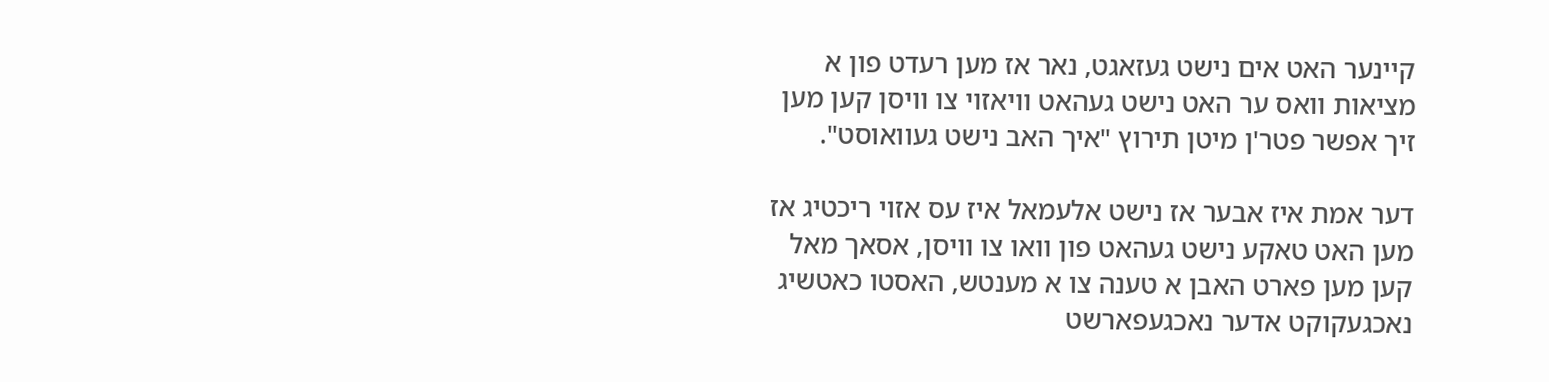קיינער האט אים נישט געזאגט, נאר אז מען רעדט פון א מציאות וואס ער האט נישט געהאט וויאזוי צו וויסן קען מען זיך אפשר פטר'ן מיטן תירוץ "איך האב נישט געוואוסט".

דער אמת איז אבער אז נישט אלעמאל איז עס אזוי ריכטיג אז מען האט טאקע נישט געהאט פון וואו צו וויסן, אסאך מאל קען מען פארט האבן א טענה צו א מענטש, האסטו כאטשיג נאכגעקוקט אדער נאכגעפארשט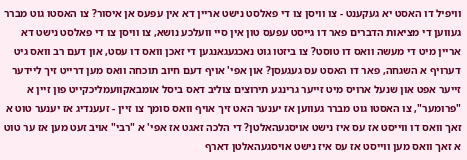וויפיל דו האסט יא געקענט - צו וויסן צו די פאלסט נישט אריין דא אין עפעס אן איסור? צו האסטו גוט מברר געווען די מציאות הדברים פאר דו גייסט עפעס טון אין סיי וועלכע נושא, צו וויסן צו די פאלסט נישט דא אריין מיט די מעשה וואס דו טוסט? צו ביזטו גוט נאכגעגאנגען די זאכן וואס דו עסט, און דעם רב וואס גיט דערויף א השגחה, פאר דו האסט עס געגעסן? און אפי' אויף דעם חיוב תוכחה וואס מען דרייט זיך ליידער זייער אפט און שנעל ארויס מיט זייער גרינגע תירוצים צוליב דאס ביסל אומבאקוועמליכקייט פון זיין א "פרומער", צו האסטו גוט מברר געווען אז יענער האט זיך אויף וואס סומך צו זיין - זעענדיג אז יענער טוט א זאך וואס דו ווייסט אז עס איז נישט אויסגעהאלטן? די הלכה זאגט אז אפי' א "רבי" אויב זעט מען אז ער טוט א זאך וואס מען ווייסט אז עס איז נישט אויסגעהאלטן דארף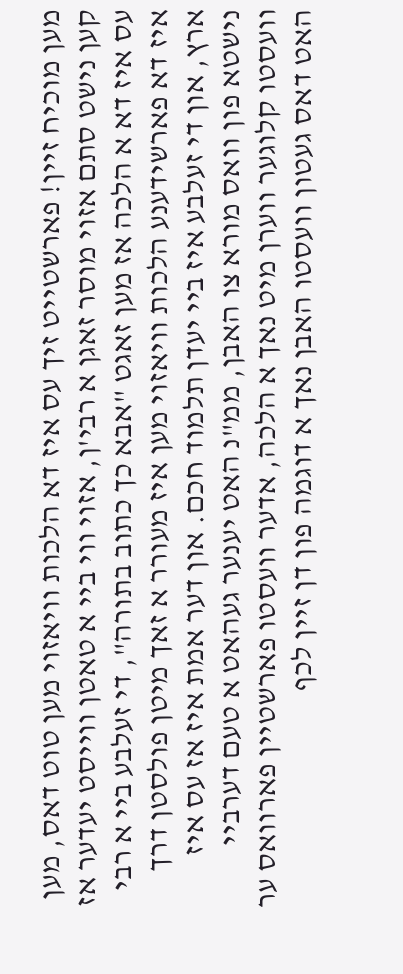מען מוכיח זיין! פארשטייט זיך עס איז דא הלכות וויאזוי מען טוט דאס, מען קען נישט סתם אזוי מוסר זאגן א רבי'ן, אזוי ווי ביי א טאטן ווייסט יעדער אז עס איז דא א הלכה אז מען זאגט "אבא כך כתוב בתורה", די זעלבע ביי א רבי איז דא פארשידענע הלכות וויאזוי מען איז מעורר א זאך מיטן פולסטן דרך ארץ, און די זעלבע איז ביי יעדן תלמוד חכם. און דער אמת איז אז עס איז נישטא פון וואס מורא צו האבן, ממ"נ האט יענער געהאט א טעם דערביי וועסטו קלוגער ווערן מיט נאך א הלכה, אדער וועסטו פארשטיין פארוואס ער האט דאס געטון וועסטו האבן נאך א דוגמה פון דן זיין לכף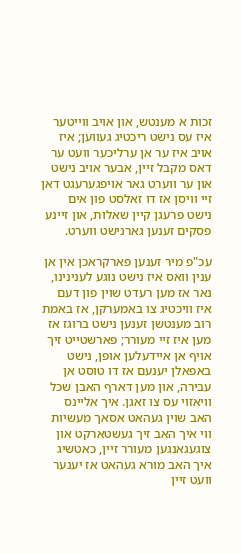זכות א מענטש, און אויב ווייטער איז עס נישט ריכטיג געווען; איז אויב איז ער אן ערליכער וועט ער דאס מקבל זיין, אבער אויב נישט און ער ווערט גאר אויפגערעגט דאן זיי וויסן אז דו זאלסט פון אים נישט פרעגן קיין שאלות, און זיינע פסקים זענען גארנישט ווערט.

עכ"פ מיר זענען פארקראכן אין אן ענין וואס איז נישט נוגע לענינינו, נאר אז מען רעדט שוין פון דעם איז וויכטיג צו באמערקן, אז באמת רוב מענטשן זענען נישט ברוגז אז מען איז זיי מעורר; פארשטייט זיך אויף אן איידעלען אופן, נישט באפאלן יענעם אז דו טוסט אן עבירה, און מען דארף האבן שכל וויאזוי עס צו זאגן. איך אליינס האב שוין געהאט אסאך מעשיות ווי איך האב זיך געשטארקט און צוגעגאנגען מעורר זיין, כאטשיג איך האב מורא געהאט אז יענער וועט זיין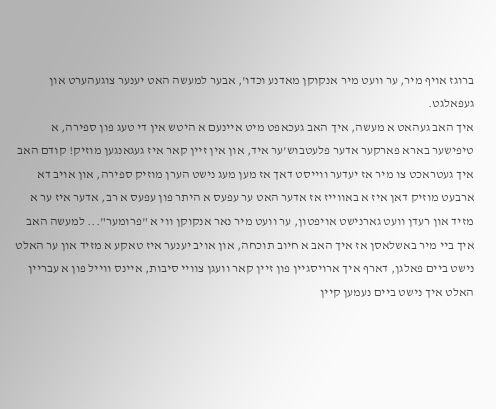ברוגז אויף מיר, ער וועט מיר אנקוקן מאדנע וכדו', אבער למעשה האט יענער צוגעהערט און געפאלגט.
איך האב געהאט א מעשה, איך האב געכאפט מיט איינעם א היטש אין די טעג פון ספירה, א טיפישער בארא פארקער אדער פלעטבוש'ער איד, און אין זיין קאר איז געגאנגען מוזיק! קודם האב איך געטראכט צו מיר אז יעדער ווייסט דאך אז מען מעג נישט הערן מוזיק ספירה, און אויב דא ארבעט מוזיק דאן איז א באווייז אז אדער האט ער עפעס א היתר פון עפעס א רב, אדער איז ער א מזיד און רעדן וועט גארנישט אויפטון, ער וועט מיר נאר אנקוקן ווי א "פרומער"... למעשה האב איך ביי מיר באשלאסן אז איך האב א חיוב תוכחה, און אויב יענער איז טאקע א מזיד און ער האלט נישט ביים פאלגן, דארף איך ארויסגיין פון זיין קאר וועגן צוויי סיבות, איינס ווייל פון א עבריין האלט איך נישט ביים נעמען קיין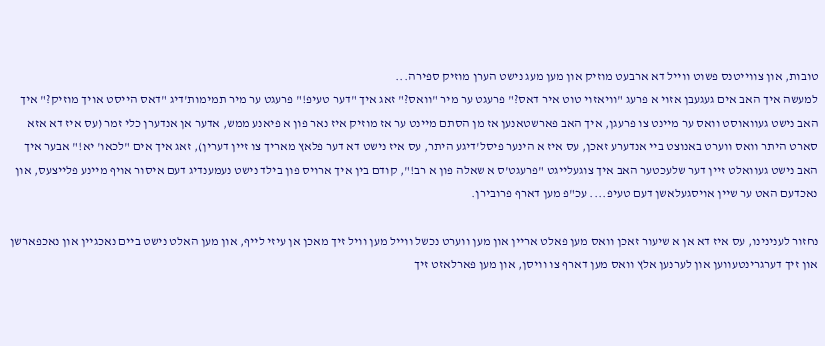טובות, און צווייטנס פשוט ווייל דא ארבעט מוזיק און מען מעג נישט הערן מוזיק ספירה...
למעשה איך האב אים געגעבן אזוי א פרעג "וויאזוי טוט איר דאס?" פרעגט ער מיר "וואס?" זאג איך "דער טעיפ!" פרעגט ער מיר תמימות'דיג "דאס הייסט אויך מוזיק?" איך האב נישט געוואוסט וואס ער מיינט צו פרעגן, איך האב פארשטאנען אז מן הסתם מיינט ער אז מוזיק איז נאר פון א פיאנע ממש, אדער אן אנדערן כלי זמר (עס איז דא אזא סארט היתר וואס ווערט באנוצט ביי אנדערע זאכן, עס איז א הינער פיסל'דיגע היתר, עס איז נישט דא דער פלאץ מאריך צו זיין דערין), זאג איך אים "לכאו' יא!" אבער איך האב נישט געוואלט זיין דער שלעכטער האב איך צוגעלייגט "פרעגט'ס א שאלה פון א רב!", קודם בין איך ארויס פון בילד נישט נעמענדיג דעם איסור אויף מיינע פלייצעס, און נאכדעם האט ער שיין אויסגעלאשן דעם טעיפ.... עכ"פ מען דארף פרובירן.

נחזור לענינינו, עס איז דא אן א שיעור זאכן וואס מען פאלט אריין און מען ווערט נכשל ווייל מען וויל זיך מאכן אן עיזי לייף, און מען האלט נישט ביים נאכגיין און נאכפארשן און זיך דערגרינטעווען און לערנען אלץ וואס מען דארף צו וויסן, און מען פארלאזט זיך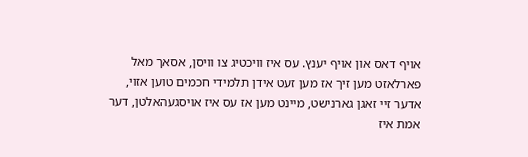אויף דאס און אויף יענץ. עס איז וויכטיג צו וויסן, אסאך מאל פארלאזט מען זיך אז מען זעט אידן תלמידי חכמים טוען אזוי, אדער זיי זאגן גארנישט, מיינט מען אז עס איז אויסגעהאלטן, דער אמת איז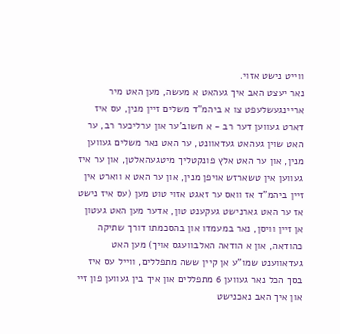ווייט נישט אזוי.
נאר יעצט האב איך געהאט א מעשה, מען האט מיר אריינגעשלעפט צו א ביהמ"ד משלים זיין מנין, עס איז דארט געווען דער רב - א חשוב'ער און ערליכער רב, ער האט שוין געהאט געדאוונט, ער האט נאר משלים געווען מנין, און ער האט אלץ פונקטליך מיטגעהאלטן, און ער איז געווען אין טשארזש אויפן מנין, און ער האט א ווארט אין זיין ביהמ"ד אז וואס ער זאגט אזוי טוט מען (עס איז נישט אז ער האט גארנישט געקענט טון, אדער מען האט געטון אן זיין וויסן, נאר במעמדו און בהסכמתו דורך שתיקה כהודאה, און א הודאה האלבוועגס אויך) מען האט געדאווענט שמו"ע אן קיין ששה מתפללים, ווייל עס איז בסך הכל נאר געווען 6 מתפללים און איך בין געווען פון זיי און איך האב נאכנישט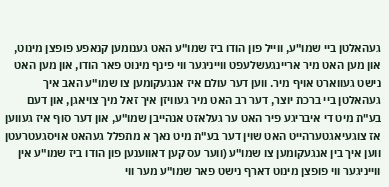געהאלטן ביי שמו"ע, ווייל פון הודו ביז שמו"ע האט גענומען קנאפע פופצן מינוט, און מען האט מיר אריינגעשלעפט ווייניגער ווי פינף מינוט פאר הודו, און מען האט נישט געווארט אויף מיר. ווען דער עולם איז אנגעקומען צו שמו"ע האב איך געהאלטן ביי ברכת יוצר, דער רב האט מיר געוויזן איך זאל מיך צויאגן, און דעם בע"ת מיט די איבריגע פיר האט ער געלאזט אנהייבן שמו"ע, און דער סוף איז געווען אז צוגעיאגטערהייט האט שוין דער בע"ת מיט נאך א מתפלל געהאט אויסגעטרעטן ווען איך בין אנגעקומען צו שמו"ע (ווער עס קען דאווענען פון הודו ביז שמו"ע אין ווייניגער ווי פופצן מינוט דארף נישט פאר שמו"ע מער ווי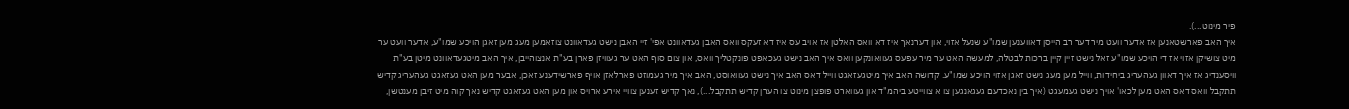פיר מינוט...).
איך האב פארשטאנען אז אדער וועט מיר דער רב הייסן דאווענען שמו"ע שנעל אזוי, און דערנאך איז דא וואס האלטן אז אויב עס איז דא זעקס וואס האבן געדאוונט אפי' זיי האבן נישט געדאוונט צוזאמען מעג מען זאגן הויכע שמו"ע, אדער וועט ער מיט צושיקן אזוי אז די הויכע שמו"ע זאל נישט זיין קיין ברכות לבטלה, למעשה האט ער מיר עפעס געוואונקען וואס איך האב נישט געכאפט פונקטליך וואס, און צום סוף האט ער געוויזן פארן בע"ת אנצוהייבן, איך האב מיטגעדאוונט מיטן בע"ת וויסענדיג אז איך דאוון געהעריג ביחידות, ווייל מען מעג נישט זאגן אזוי הויכע שמו"ע. קדושה האב איך מיטגעזאגט ווייל דאס האב איך נישט געוואוסט, האב איך מיר געמוזט פארלאזן אויף פארשידענע זאכן, אבער מען האט געזאגט געהעריג קדיש תתקבל וואס דאס האט מען לכאו' אויך נישט געמעגט (איך בין נאכדעם געגאנגען צו א צווייטע ביהמ"ד און געווארט פופצן מינוט צו הערן קדיש תתקבל...), נאך קדיש זענען צוויי אירע ארויס און מען האט געזאגט קדיש נאך קוה מיט זיבן מענטשן,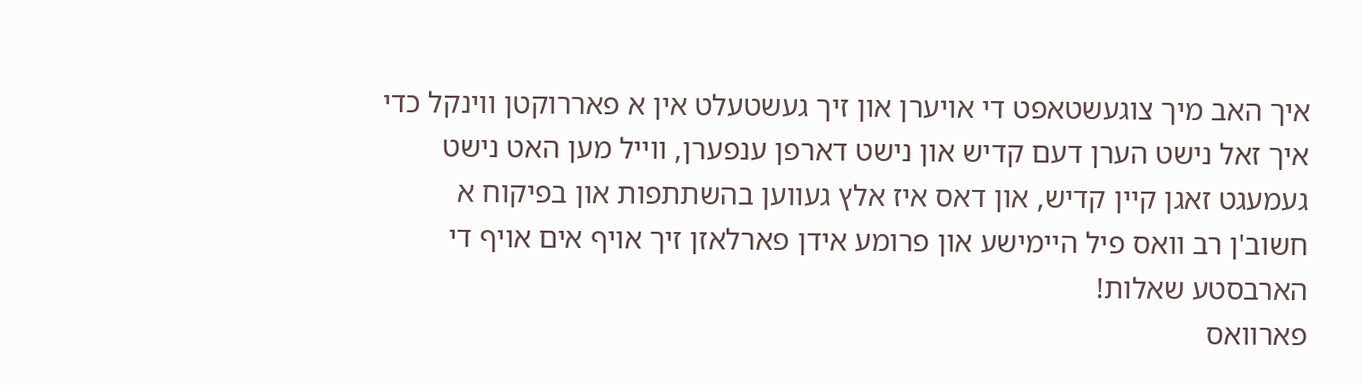איך האב מיך צוגעשטאפט די אויערן און זיך געשטעלט אין א פאררוקטן ווינקל כדי איך זאל נישט הערן דעם קדיש און נישט דארפן ענפערן, ווייל מען האט נישט געמעגט זאגן קיין קדיש, און דאס איז אלץ געווען בהשתתפות און בפיקוח א חשוב'ן רב וואס פיל היימישע און פרומע אידן פארלאזן זיך אויף אים אויף די הארבסטע שאלות!
פארוואס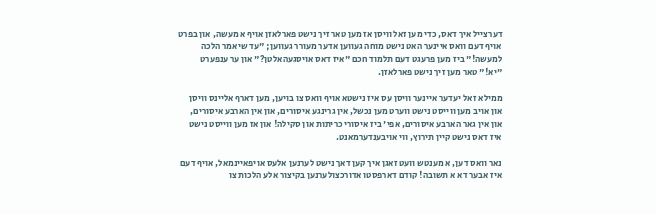דערצייל איך דאס, כדי מען זאל וויסן אז מען טאר זיך נישט פארלאזן אויף א מעשה, און בפרט אויף דעם וואס איינער האט נישט מוחה געווען אדער מעורר געווען; "עד שיאמר הלכה למעשה!" ביז מען פרעגט דעם תלמוד חכם "איז דאס אויסגעהאלטן?" און ער ענפערט "יא!" טאר מען זיך נישט פארלאזן.

ממילא זאל יעדער איינער וויסן עס איז נישטא אויף וואס צו בויען, מען דארף אליינס וויסן און אויב מען ווייסט נישט ווערט מען נכשל, אין גרינגע איסורים, און אין הארבע איסורים, און אין גאר הארבע איסורים, אפי' ביז איסורי כריתות און סקילה! און אז מען ווייסט נישט איז דאס נישט קיין תירוץ, ווי אויבענדערמאנט.

נאר וואס דען, א מענטש וועט זאגן איך קען דאך נישט לערנען אלעס אויפאיינמאל, אויף דעם איז אבער דא א תשובה! קודם דארפסטו אדורכצולערנען בקיצור אלע הלכות צו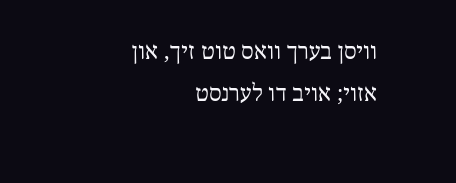וויסן בערך וואס טוט זיך, און אזוי; אויב דו לערנסט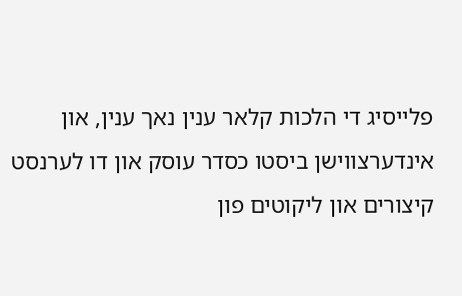פלייסיג די הלכות קלאר ענין נאך ענין, און אינדערצווישן ביסטו כסדר עוסק און דו לערנסט קיצורים און ליקוטים פון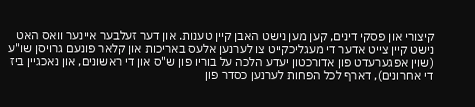קיצורי און פסקי דינים, קען מען נישט האבן קיין טענות. און דער זעלבער איינער וואס האט נישט קיין צייט אדער די מעגליכקייט צו לערנען אלעס באריכות און קלאר פונעם גרויסן שו"ע (שוין אפגערעדט פון אדורכטון יעדע הלכה על בוריו פון ש"ס און די ראשונים, און נאכגיין ביז די אחרונים), דארף לכל הפחות לערנען כסדר פון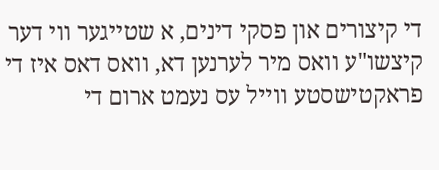די קיצורים און פסקי דינים, א שטייגער ווי דער קיצשו"ע וואס מיר לערנען דא, וואס דאס איז די פראקטישסטע ווייל עס נעמט ארום די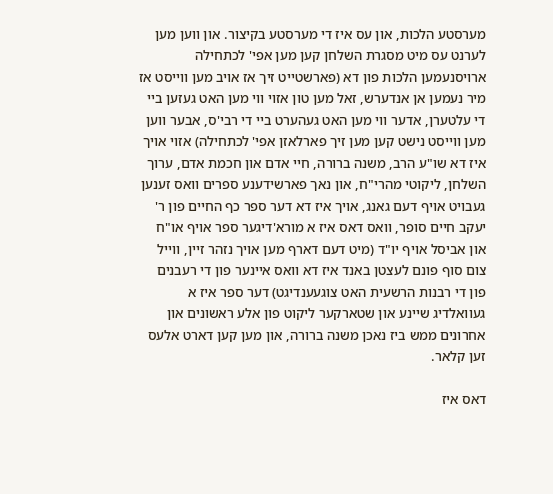מערסטע הלכות, און עס איז די מערסטע בקיצור. און ווען מען לערנט עס מיט מסגרת השלחן קען מען אפי' לכתחילה ארויסנעמען הלכות פון דא (פארשטייט זיך אז אויב מען ווייסט אז מיר נעמען אן אנדערש, זאל מען טון אזוי ווי מען האט געזען ביי די עלטערן, אדער ווי מען האט געהערט ביי די רבי'ס, אבער ווען מען ווייסט נישט קען מען זיך פארלאזן אפי' לכתחילה) אזוי אויך איז דא שו"ע הרב, משנה ברורה, חיי אדם און חכמת אדם, ערוך השלחן, ליקוטי מהרי"ח, און נאך פארשידענע ספרים וואס זענען געבויט אויף דעם גאנג, אויך איז דא דער ספר כף החיים פון ר' יעקב חיים סופר, וואס דאס איז א מורא'דיגער ספר אויף או"ח און אביסל אויף יו"ד (מיט דעם דארף מען אויך נזהר זיין, ווייל צום סוף פונם לעצטן באנד איז דא וואס איינער פון די רעבנים פון די רבנות הרשעית האט צוגעענדיגט) דער ספר איז א געוואלדיג שיינע און שטארקער ליקוט פון אלע ראשונים און אחרונים ממש ביז נאכן משנה ברורה, און מען קען דארט אלעס זען קלאר.

דאס איז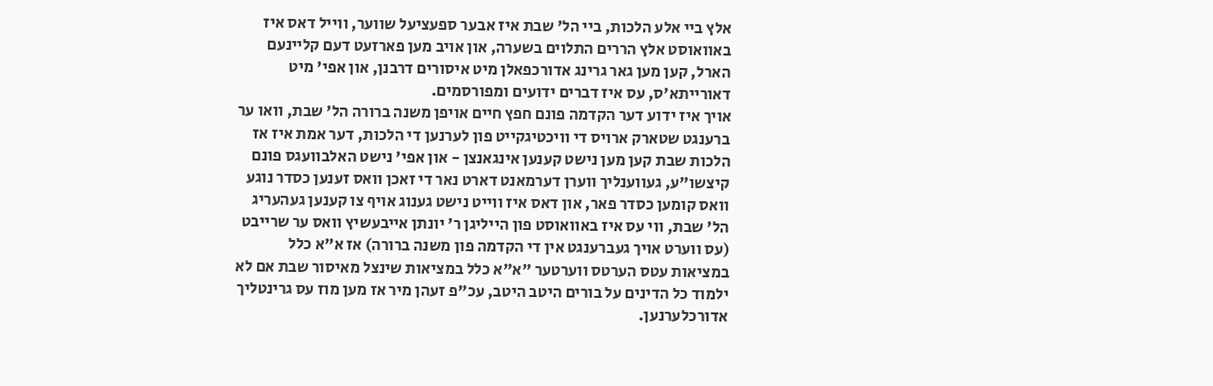אלץ ביי אלע הלכות, ביי הל' שבת איז אבער ספעציעל שווער, ווייל דאס איז באוואוסט אלץ הררים התלוים בשערה, און אויב מען פארזעט דעם קליינעם הארל, קען מען גאר גרינג אדורכפאלן מיט איסורים דרבנן, און אפי' מיט דאורייתא'ס, עס איז דברים ידועים ומפורסמים.
אויך איז ידוע דער הקדמה פונם חפץ חיים אויפן משנה ברורה הל' שבת, וואו ער ברענגט שטארק ארויס די וויכטיגקייט פון לערנען די הלכות, דער אמת איז אז הלכות שבת קען מען נישט קענען אינגאנצן - און אפי' נישט האלבוועגס פונם קיצשו"ע, געווענליך ווערן דערמאנט דארט נאר די זאכן וואס זענען כסדר נוגע וואס קומען כסדר פאר, און דאס איז ווייט נישט גענוג אויף צו קענען געהעריג הל' שבת, ווי עס איז באוואוסט פון הייליגן ר' יונתן אייבעשיץ וואס ער שרייבט (עס ווערט אויך געברענגט אין די הקדמה פון משנה ברורה) אז א"א כלל במציאות עטס הערטס ווערטער "א"א כלל במציאות שינצל מאיסור שבת אם לא ילמוד כל הדינים על בורים היטב היטב, עכ"פ זעהן מיר אז מען מוז עס גרינטליך אדורכלערנען.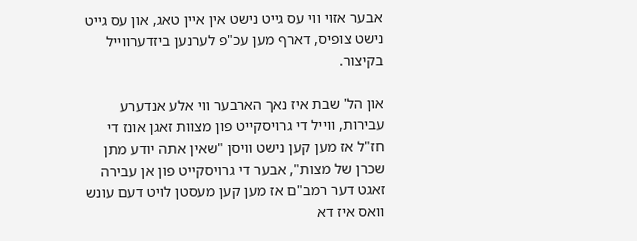אבער אזוי ווי עס גייט נישט אין איין טאג, און עס גייט נישט צופיס, דארף מען עכ"פ לערנען ביזדערווייל בקיצור.

און הל' שבת איז נאך הארבער ווי אלע אנדערע עבירות, ווייל די גרויסקייט פון מצוות זאגן אונז די חז"ל אז מען קען נישט וויסן "שאין אתה יודע מתן שכרן של מצות", אבער די גרויסקייט פון אן עבירה זאגט דער רמב"ם אז מען קען מעסטן לויט דעם עונש וואס איז דא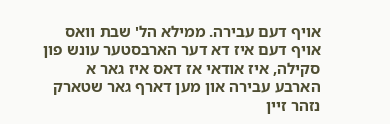אויף דעם עבירה. ממילא הל' שבת וואס אויף דעם איז דא דער הארבסטער עונש פון סקילה, איז אודאי אז דאס איז גאר א הארבע עבירה און מען דארף גאר שטארק נזהר זיין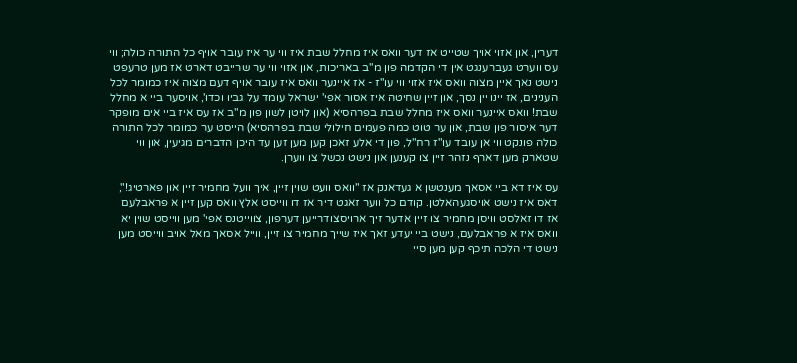דערין, און אזוי אויך שטייט אז דער וואס איז מחלל שבת איז ווי ער איז עובר אויף כל התורה כולה; ווי עס ווערט געברענגט אין די הקדמה פון מ"ב באריכות, און אזוי ווי ער שרייבט דארט אז מען טרעפט נישט נאך איין מצוה וואס איז אזוי ווי עו"ז - אז איינער וואס איז עובר אויף דעם מצוה איז כמומר לכל הענינים, אז יינו יין נסך, און זיין שחיטה איז אסור אפי' ישראל עומד על גביו וכדו', אויסער ביי א מחלל שבת! וואס איינער וואס איז מחלל שבת בפרהסיא (און לויטן לשון פון מ"ב אז עס איז ביי אים מופקר דער איסור פון שבת, און ער טוט כמה פעמים חילולי שבת בפרהסיא) הייסט ער כמומר לכל התורה כולה פונקט ווי אן עובד עו"ז רח"ל, פון די אלע זאכן קען מען זען עד היכן הדברים מגיעין, און ווי שטארק מען דארף נזהר זיין צו קענען און נישט נכשל צו ווערן.

עס איז דא ביי אסאך מענטשן א געדאנק אז "וואס וועט שוין זיין, איך וועל מחמיר זיין און פארטיג!", דאס איז נישט אויסגעהאלטן. קודם כל ווער זאגט דיר אז דו ווייסט אלץ וואס קען זיין א פראבלעם אז דו זאלסט וויסן מחמיר צו זיין אדער זיך ארויסצודרייען דערפון, צווייטנס אפי' מען ווייסט שוין יא וואס איז א פראבלעם, נישט ביי יעדע זאך איז שייך מחמיר צו זיין, ווייל אסאך מאל אויב ווייסט מען נישט די הלכה תיכף קען מען סיי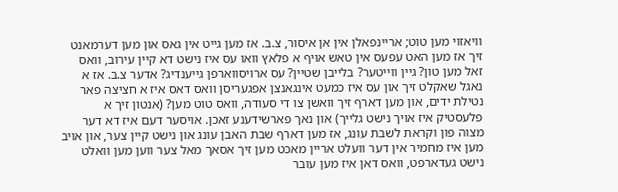וויאזוי מען טוט; אריינפאלן אין אן איסור, צ.ב. אז מען גייט אין גאס און מען דערמאנט זיך אז מען האט עפעס אין טאש אויף א פלאץ וואו עס איז נישט דא קיין עירוב, וואס זאל מען טון? גיין ווייטער? בלייבן שטיין? עס ארויסווארפן גייענדיג? אדער צ.ב. אז א נאגל שאקלט זיך און עס איז כמעט אינגאנצן אפגעריסן וואס דאס איז א חציצה פאר נטילת ידים, און מען דארף זיך וואשן צו די סעודה, וואס טוט מען? (אנטון זיך א פלעסטיק איז אויך נישט גלייך) און נאך פארשידענע זאכן. אויסער דעם איז דא דער מצוה פון וקראת לשבת עונג, אז מען דארף שבת האבן עונג און נישט קיין צער, און אויב מען איז מחמיר אין דער וועלט אריין מאכט מען זיך אסאך מאל צער ווען מען וואלט נישט געדארפט, וואס דאן איז מען עובר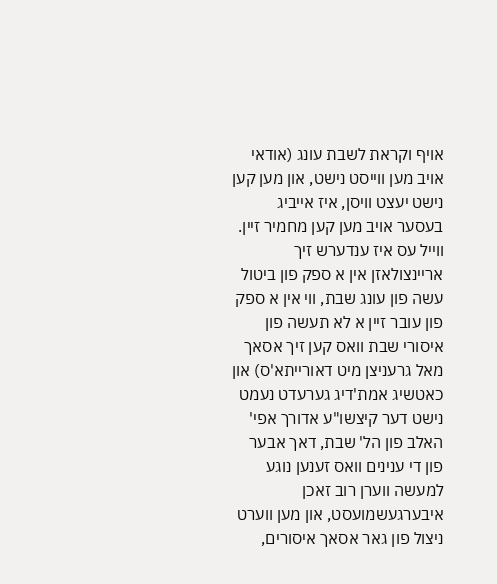אויף וקראת לשבת עונג (אודאי אויב מען ווייסט נישט, און מען קען נישט יעצט וויסן, איז אייביג בעסער אויב מען קען מחמיר זיין. ווייל עס איז ענדערש זיך אריינצולאזן אין א ספק פון ביטול עשה פון עונג שבת, ווי אין א ספק פון עובר זיין א לא תעשה פון איסורי שבת וואס קען זיך אסאך מאל גרעניצן מיט דאורייתא'ס) און כאטשיג אמת'דיג גערעדט נעמט נישט דער קיצשו"ע אדורך אפי' האלב פון הל' שבת, דאך אבער פון די ענינים וואס זענען נוגע למעשה ווערן רוב זאכן איבערגעשמועסט, און מען ווערט ניצול פון גאר אסאך איסורים,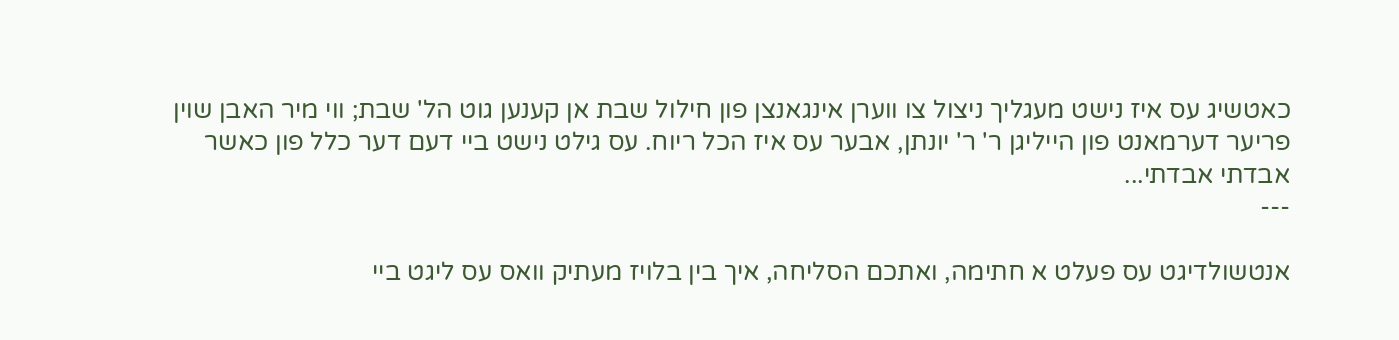כאטשיג עס איז נישט מעגליך ניצול צו ווערן אינגאנצן פון חילול שבת אן קענען גוט הל' שבת; ווי מיר האבן שוין פריער דערמאנט פון הייליגן ר' ר' יונתן, אבער עס איז הכל ריוח. עס גילט נישט ביי דעם דער כלל פון כאשר אבדתי אבדתי...
---

אנטשולדיגט עס פעלט א חתימה, ואתכם הסליחה, איך בין בלויז מעתיק וואס עס ליגט ביי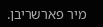מיר פארשריבן.